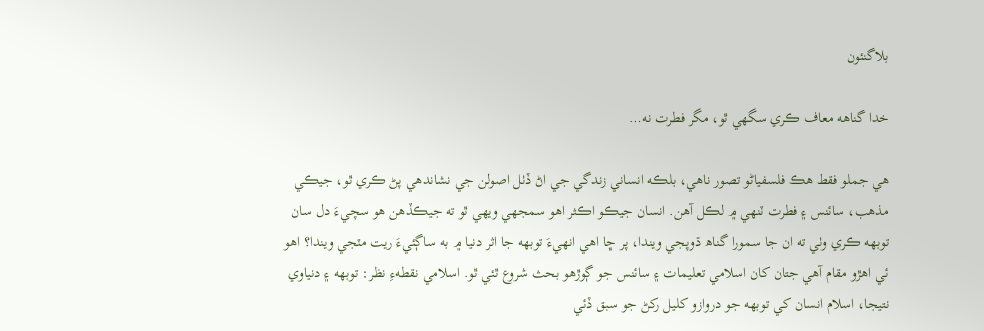بلاگنئون

خدا گناهه معاف ڪري سگهي ٿو، مگر فطرت نه…

هي جملو فقط هڪ فلسفياڻو تصور ناهي، بلڪه انساني زندگي جي اڻ ڏٺل اصولن جي نشاندهي پڻ ڪري ٿو، جيڪي مذهب، سائنس ۽ فطرت ٽنهي ۾ لڪل آهن. انسان جيڪو اڪثر اهو سمجهي ويهي ٿو ته جيڪڏهن هو سچيءَ دل سان توبھه ڪري وٺي ته ان جا سمورا گناھ ڌوپجي ويندا، پر ڇا اهي انهيءَ توبھه جا اثر دنيا ۾ به ساڳئيءَ ريت مٽجي ويندا؟ اهو ئي اهڙو مقام آهي جتان کان اسلامي تعليمات ۽ سائنس جو ڳوڙهو بحث شروع ٿئي ٿو. اسلامي نقطهءِ نظر: توبھه ۽ دنياوي نتيجا، اسلام انسان کي توبھه جو دروازو کليل رکڻ جو سبق ڏئي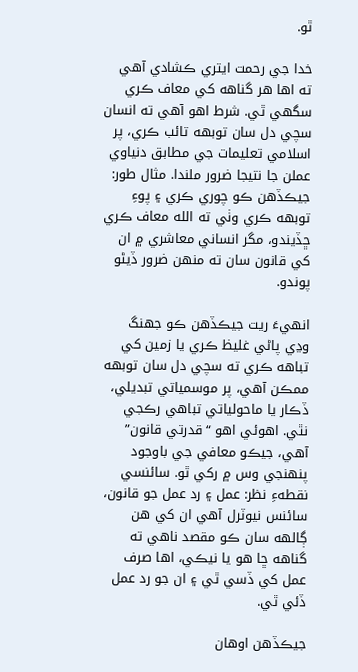ٿو.

خدا جي رحمت ايتري ڪشادي آهي ته اها هر گناهه کي معاف ڪري سگهي ٿي. شرط اهو آهي ته انسان سچي دل سان توبھه تائب ڪري، پر اسلامي تعليمات جي مطابق دنياوي عملن جا نتيجا ضرور ملندا. مثال طور: جيڪڏهن ڪو چوري ڪري ۽ پوءِ توبھه ڪري وٺي ته الله معاف ڪري ڇڏيندو، مگر انساني معاشري ۾ ان کي قانون سان ته منهن ضرور ڏيڻو پوندو.

انهيءَ ريت جيڪڏهن ڪو جهنگ وڍي پاڻي غليظ ڪري يا زمين کي تباهه ڪري ته سچي دل سان توبھه ممڪن آهي، پر موسمياتي تبديلي، ڏڪار يا ماحولياتي تباهي رڪجي نٿي. اهوئي اهو “قدرتي قانون” آهي، جيڪو معافي جي باوجود پنهنجي وس ۾ رکي ٿو. سائنسي نقطهءِ نظر: عمل ۽ رد عمل جو قانون، سائنس نيوٽرل آهي ان کي هن ڳالھه سان ڪو مقصد ناهي ته گناهه ڇا هو يا نيڪي، اها صرف عمل کي ڏسي ٿي ۽ ان جو رد عمل ڏئي ٿي.

جيڪڏهن اوهان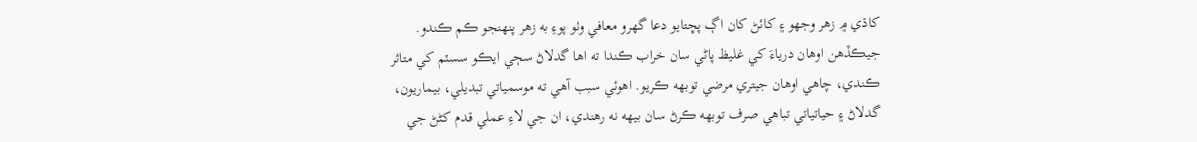کاڌي ۾ زهر وجهو ۽ کائڻ کان اڳ پڇتايو دعا گهرو معافي وٺو پوءِ به زهر پنهنجو ڪم ڪندو. جيڪڏهن اوهان درياءَ کي غليظ پاڻي سان خراب ڪندا ته اها گدلاڻ سڄي ايڪو سسٽم کي متاثر ڪندي، چاهي اوهان جيتري مرضي توبھه ڪريو. اهوئي سبب آهي ته موسمياتي تبديلي، بيماريون، گدلاڻ ۽ حياتياتي تباهي صرف توبھه ڪرڻ سان بيهه نه رهندي، ان جي لاءِ عملي قدم کڻڻ جي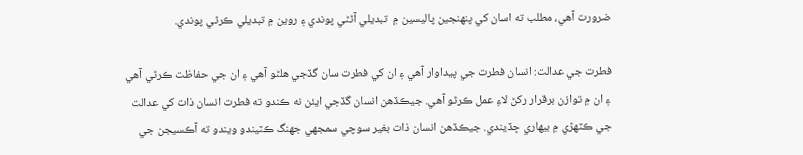ضرورت آهي، مطلب ته اسان کي پنهنجين پاليسين ۾  تبديلي آڻڻي پوندي ۽ روين ۾ تبديلي ڪرڻي پوندي.

فطرت جي عدالت: انسان فطرت جي پيداوار آهي ۽ ان کي فطرت سان گڏجي هلڻو آهي ۽ ان جي حفاظت ڪرڻي آهي ۽ ان ۾ توازن برقرار رکڻ لاءِ عمل ڪرڻو آهي. جيڪڏهن انسان گڏجي ايئن نه ڪندو ته فطرت انسان ذات کي عدالت جي ڪٽهڙي ۾ بيهاري ڇڏيندي. جيڪڏهن انسان ذات بغير سوچي سمجهي جهنگ ڪٽيندو ويندو ته آڪسيجن جي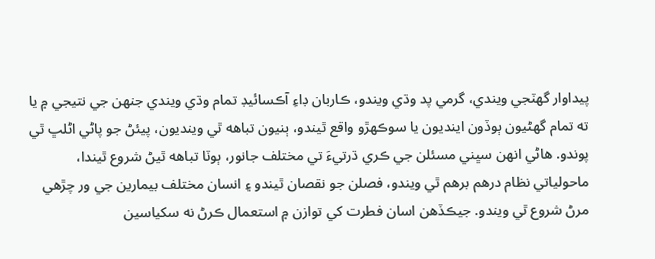پيداوار گهٽجي ويندي، گرمي پد وڌي ويندو، ڪاربان ڊاءِ آڪسائيڊ تمام وڌي ويندي جنهن جي نتيجي ۾ يا ته تمام گهڻيون ٻوڏون اينديون يا سوڪهڙو واقع ٿيندو، ٻنيون تباهه ٿي وينديون، پيئڻ جو پاڻي اڻلڀ ٿي پوندو. هاڻي انهن سڀني مسئلن جي ڪري ڌرتيءَ تي مختلف جانور، ٻوٽا تباهه ٿيڻ شروع ٿيندا، ماحولياتي نظام درهم برهم ٿي ويندو، فصلن جو نقصان ٿيندو ۽ انسان مختلف بيمارين جي ور چڙهي مرڻ شروع ٿي ويندو. جيڪڏهن اسان فطرت کي توازن ۾ استعمال ڪرڻ نه سکياسين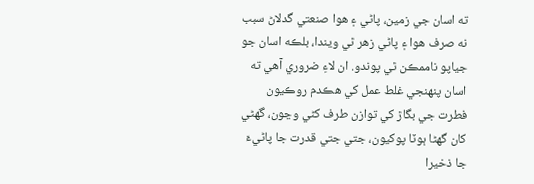ته اسان جي زمين، پاڻي ۽ هوا صنعتي گدلاڻ سبب نه صرف هوا ۽ پاڻي زهر ٿي ويندا، بلڪه اسان جو جياپو ناممڪن ٿي پوندو. ان لاءِ ضروري آهي ته اسان پنهنجي غلط عمل کي هڪدم روڪيون فطرت جي بگاڙ کي توازن طرف کڻي وڃون، گهڻي کان گهڻا ٻوٽا پوکيون، جتي جتي قدرت جا پاڻيءَ جا ذخيرا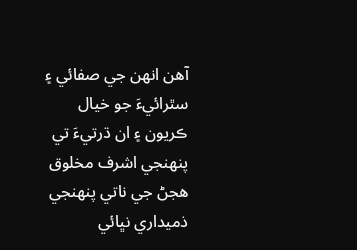آهن انهن جي صفائي ۽ سٿرائيءَ جو خيال ڪريون ۽ ان ڌرتيءَ تي پنهنجي اشرف مخلوق هجڻ جي ناتي پنهنجي ذميداري نڀائي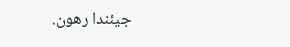جيئندا رهون.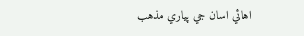اهائي اسان جي پياري مذهب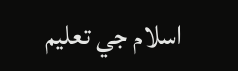اسلام جي تعليم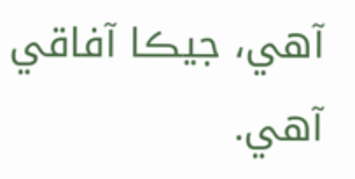آهي، جيڪا آفاقي آهي.